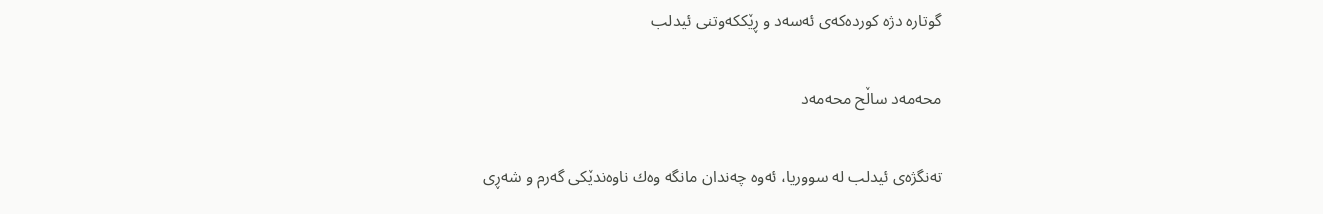گوتاره‌ دژه‌ كورده‌كه‌ی ئه‌سه‌د و ڕێككه‌وتنی ئیدلب

محه‌مه‌د ساڵح محه‌مه‌د

ته‌نگژه‌ی ئیدلب له‌ سووریا، ئه‌وه‌ چه‌ندان مانگه‌ وه‌ك ناوه‌ندێكی گه‌رم و شه‌ڕی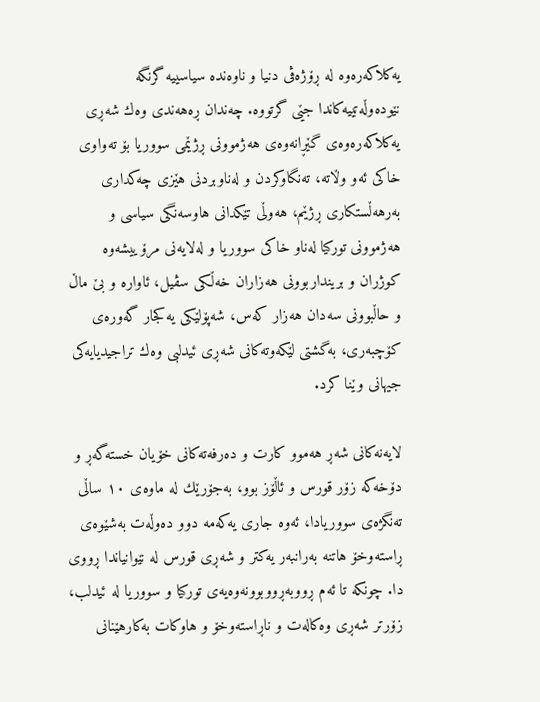یه‌كلاكه‌ره‌وه‌ له‌ ڕۆژه‌ڤی دنیا و ناوه‌نده‌ سیاسییه‌ گرنگه‌ نێوده‌وڵه‌تییه‌كاندا جێی گرتووه‌. چه‌ندان ڕه‌هه‌ندی وه‌ك شه‌ڕی یه‌كلاكه‌ره‌وه‌ی گێڕانه‌وه‌ی هه‌ژموونی ڕژێمی سووریا بۆ ته‌واوی خاكی ئه‌و وڵاته‌، ته‌نگاوكردن و له‌ناوبردنی هێزی چه‌كداری به‌رهه‌ڵستكاری ڕژێم، هه‌وڵی تێكدانی هاوسه‌نگی سیاسی و هه‌ژموونی توركیا له‌ناو خاكی سووریا و له‌لایه‌نی مرۆییشه‌وه‌ كوژران و برینداربوونی هه‌زاران خه‌ڵكی سڤیل، ئاواره‌ و بێ ماڵ و حاڵبوونی سه‌دان هه‌زار كه‌س، شه‌پۆلێكی یه‌كجار گه‌وره‌ی كۆچبه‌ری، به‌گشتی لێكه‌وته‌كانی شه‌ڕی ئیدلبی وه‌ك تراجیدیایه‌كی جیهانی وێنا كرد.

لایه‌نه‌كانی شه‌ڕ هه‌موو كارت و ده‌رفه‌ته‌كانی خۆیان خسته‌گه‌ڕ و دۆخه‌كه‌ زۆر قورس و ئاڵۆز بوو، به‌جۆرێك له‌ ماوه‌ی ١٠ ساڵی ته‌نگژه‌ی سووریادا، ئه‌وه‌ جاری یه‌كه‌مه‌ دوو ده‌وڵه‌ت به‌شێوه‌ی ڕاسته‌وخۆ هاتنه‌ به‌رانبه‌ر یه‌كتر و شه‌ڕی قورس له‌ نێوانیاندا ڕووی دا. چونكه‌ تا ئه‌م ڕووبه‌ڕووبوونه‌وه‌یه‌ی توركیا و سووریا له‌ ئیدلب، زۆرتر شه‌ڕی وه‌كاله‌ت و ناڕاسته‌وخۆ و هاوكات به‌كارهێنانی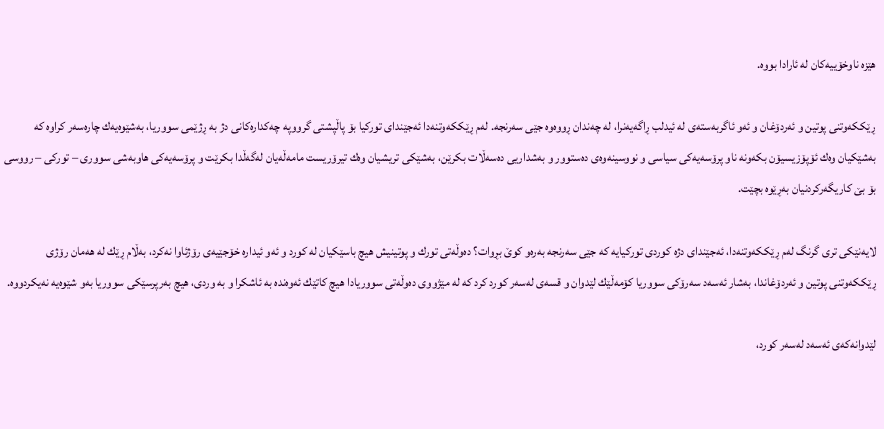هێزه‌ ناوخۆییه‌كان له‌ ئارادا بووه‌.

ڕێككه‌وتنی پوتین و ئه‌ردۆغان و ئه‌و ئاگربه‌سته‌ی له‌ ئیدلب ڕاگه‌یه‌نرا، له‌ چه‌ندان ڕووه‌وه‌ جێی سه‌رنجه‌. له‌م ڕێككه‌وتنه‌دا ئه‌جێندای توركیا بۆ پاڵپشتی گرووپه‌ چه‌كداره‌كانی دژ به‌ ڕژێمی سووریا، به‌شێوه‌یه‌ك چاره‌سه‌ر كراوه‌ كه‌ به‌شێكیان وه‌ك ئۆپۆزیسیۆن بكه‌ونه‌ ناو پرۆسه‌یه‌كی سیاسی و نووسینه‌وه‌ی ده‌ستوور و به‌شداریی ده‌سه‌ڵات بكرێن، به‌شێكی تریشیان وه‌ك تیرۆریست مامه‌ڵه‌یان له‌گه‌ڵدا بكرێت و پرۆسه‌یه‌كی هاوبه‌شی سووری – توركی – رووسی بۆ بێ كاریگه‌ركردنیان به‌ڕێوه‌ بچێت.

لایه‌نێكی تری گرنگ له‌م ڕێككه‌وتنه‌دا، ئه‌جێندای دژه‌ كوردی توركیایه‌ كه‌ جێی سه‌رنجه‌ به‌ره‌و كوێ بڕوات؟ ده‌وڵه‌تی تورك و پوتینیش هیچ باسێكیان له‌ كورد و ئه‌و ئیداره‌ خۆجێیه‌ی رۆژئاوا نه‌كرد، به‌ڵام ڕێك له‌ هه‌مان رۆژی ڕێككه‌وتنی پوتین و ئه‌ردۆغاندا، به‌شار ئه‌سه‌د سه‌رۆكی سووریا كۆمه‌ڵێك لێدوان و قسه‌ی له‌سه‌ر كورد كرد كه‌ له‌ مێژووی ده‌وڵه‌تی سووریادا هیچ كاتێك ئه‌وه‌نده‌ به‌ ئاشكرا و به‌ وردی، هیچ به‌رپرسێكی سووریا به‌و شێوه‌یه‌ نه‌یكردووه‌.

لێدوانه‌كه‌ی ئه‌سه‌د له‌سه‌ر كورد،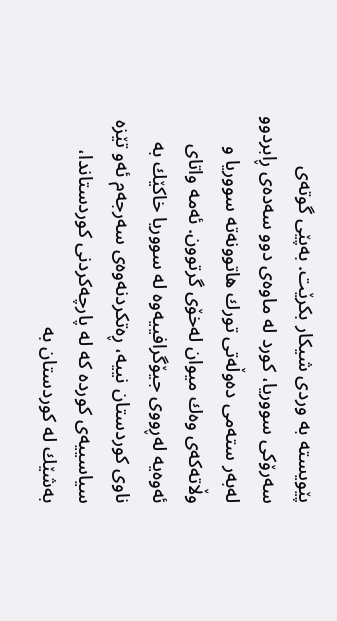پێویسته‌ به‌ وردی شیكار بكرێت. به‌پێی گوته‌ی سه‌رۆكی سووریا، كورد له‌ ماوه‌ی دوو سه‌ده‌ی ڕابردوو له‌به‌ر سته‌می ده‌وڵه‌تی تورك هاتوونه‌ته‌ سووریا و وڵاته‌كه‌ی وه‌ك میوان له‌خۆی گرتوون. ئه‌مه‌ واتای ئه‌وه‌یه‌ له‌ڕووی جیۆگرافییه‌وه‌ له‌ سووریا خاكێك به‌ ناوی كوردستان نییه‌، ڕه‌تكردنه‌وه‌ی سه‌رجه‌م ئه‌و تێزه‌ سیاسییه‌ی كورده‌ كه‌ له‌ پارچه‌كردنی كوردستاندا، به‌شێك له‌ كوردستان به‌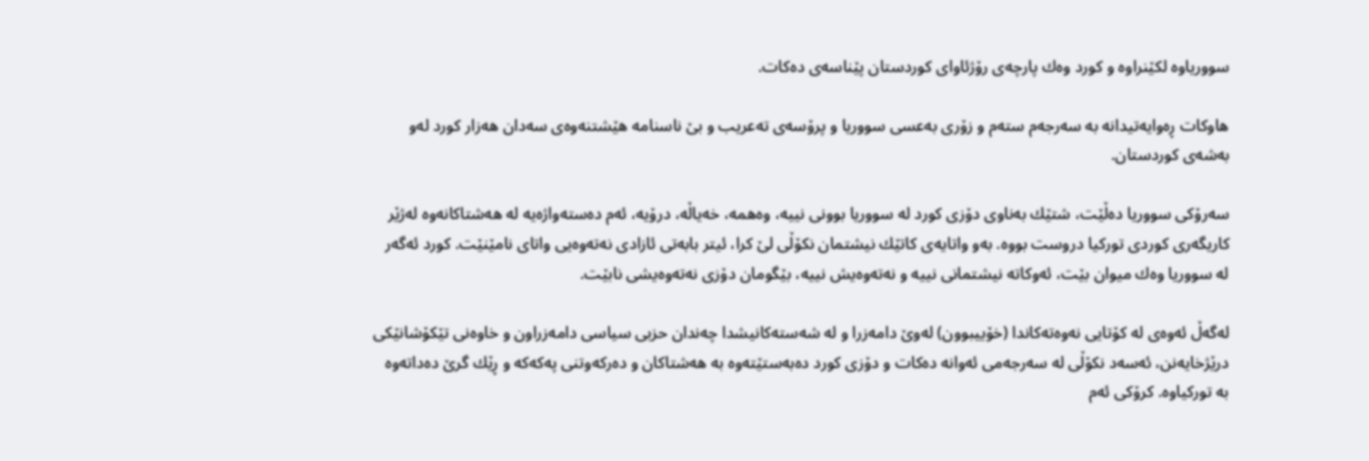سووریاوه‌ لكێنراوه‌ و كورد وه‌ك پارچه‌ی رۆژئاوای كوردستان پێناسه‌ی ده‌كات.

هاوكات ڕه‌وایه‌تیدانه‌ به‌ سه‌رجه‌م سته‌م و زۆری به‌عسی سووریا و پرۆسه‌ی ته‌عریب و بێ ناسنامه‌ هێشتنه‌وه‌ی سه‌دان هه‌زار كورد له‌و به‌شه‌ی كوردستان.

سه‌رۆكی سووریا ده‌ڵێت، شتێك به‌ناوی دۆزی كورد له‌ سووریا بوونی نییه‌، وه‌همه‌، خه‌یاڵه‌، درۆیه‌، ئه‌م ده‌سته‌واژه‌یه‌ له‌ هه‌شتاكانه‌وه‌ له‌ژێر كاریگه‌ری كوردی توركیا دروست بووه‌. به‌و واتایه‌ی كاتێك نیشتمان نكۆڵی لێ كرا، ئیتر بابه‌تی ئازادی نه‌ته‌وه‌یی واتای نامێنێت. كورد ئه‌گه‌ر له‌ سووریا وه‌ك میوان بێت، ئه‌وكاته‌ نیشتمانی نییه‌ و نه‌ته‌وه‌یش نییه‌، بێگومان دۆزی نه‌ته‌وه‌یشی نابێت.

له‌گه‌ڵ ئه‌وه‌ی له‌ كۆتایی نه‌وه‌ته‌كاندا (خۆییبوون) له‌وێ دامه‌زرا و له‌ شه‌سته‌كانیشدا چه‌ندان حزبی سیاسی دامه‌زراون و خاوه‌نی تێكۆشانێكی درێژخایه‌نن، ئه‌سه‌د نكۆڵی له‌ سه‌رجه‌می ئه‌وانه‌ ده‌كات و دۆزی كورد ده‌به‌ستێته‌وه‌ به‌ هه‌شتاكان و ده‌ركه‌وتنی په‌كه‌كه‌ و ڕێك گرێ ده‌داته‌وه‌ به‌ توركیاوه‌. كرۆكی ئه‌م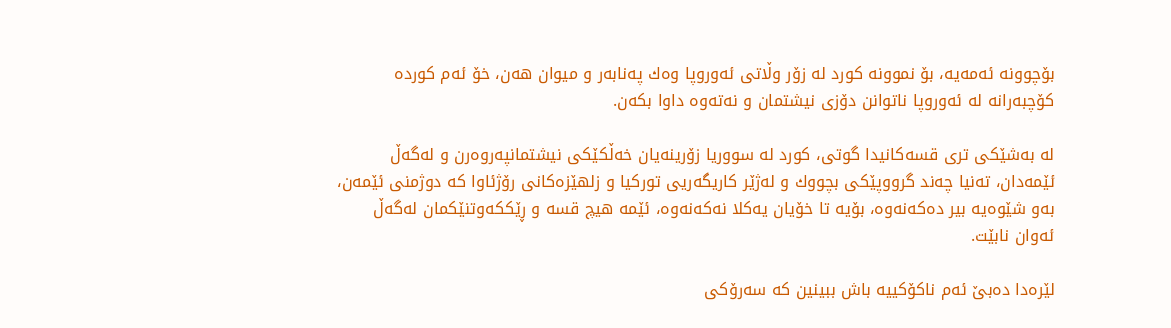بۆچوونه‌ ئه‌مه‌یه‌، بۆ نموونه‌ كورد له‌ زۆر وڵاتی ئه‌وروپا وه‌ك په‌نابه‌ر و میوان هه‌ن، خۆ ئه‌م كورده‌ كۆچبه‌رانه‌ له‌ ئه‌وروپا ناتوانن دۆزی نیشتمان و نه‌ته‌وه‌ داوا بكه‌ن.

له‌ به‌شێكی تری قسه‌كانیدا گوتی، كورد له‌ سووریا زۆرینه‌یان خه‌ڵكێكی نیشتمانپه‌روه‌رن و له‌گه‌ڵ ئێمه‌دان، ته‌نیا چه‌ند گرووپێكی بچووك و له‌ژێر كاریگه‌ریی توركیا و زلهێزه‌كانی رۆژئاوا كه‌ دوژمنی ئێمه‌ن، به‌و شێوه‌یه‌ بیر ده‌كه‌نه‌وه‌، بۆیه‌ تا خۆیان یه‌كلا نه‌كه‌نه‌وه‌، ئێمه‌ هیچ قسه‌ و ڕێككه‌وتنێكمان له‌گه‌ڵ ئه‌وان نابێت.

لێره‌دا ده‌بێ ئه‌م ناكۆكییه‌ باش ببینین كه‌ سه‌رۆكی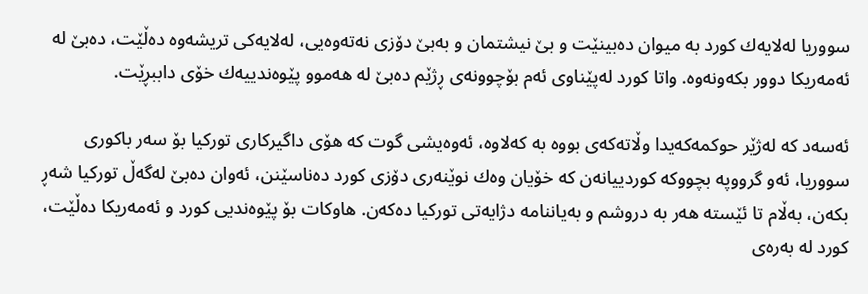سووریا له‌لایه‌ك كورد به‌ میوان ده‌بینێت و بێ نیشتمان و به‌بێ دۆزی نه‌ته‌وه‌یی، له‌لایه‌كی تریشه‌وه‌ ده‌ڵێت، ده‌بێ له‌ ئه‌مه‌ریكا دوور بكه‌ونه‌وه‌. واتا كورد له‌پێناوی ئه‌م بۆچوونه‌ی ڕژێم ده‌بێ له‌ هه‌موو پێوه‌ندییه‌ك خۆی داببڕێت.

ئه‌سه‌د كه‌ له‌ژێر حوكمه‌كه‌یدا وڵاته‌كه‌ی بووه‌ به‌ كه‌لاوه‌، ئه‌وه‌یشی گوت كه‌ هۆی داگیركاری توركیا بۆ سه‌ر باكوری سووریا، ئه‌و گرووپه‌ بچووكه‌ كوردییانه‌ن كه‌ خۆیان وه‌ك نوێنه‌ری دۆزی كورد ده‌ناسێنن، ئه‌وان ده‌بێ له‌گه‌ڵ توركیا شه‌ڕ بكه‌ن، به‌ڵام تا ئێسته‌ هه‌ر به‌ دروشم و به‌یاننامه‌ دژایه‌تی توركیا ده‌كه‌ن. هاوكات بۆ پێوه‌ندیی كورد و ئه‌مه‌ریكا ده‌ڵێت، كورد له‌ به‌ره‌ی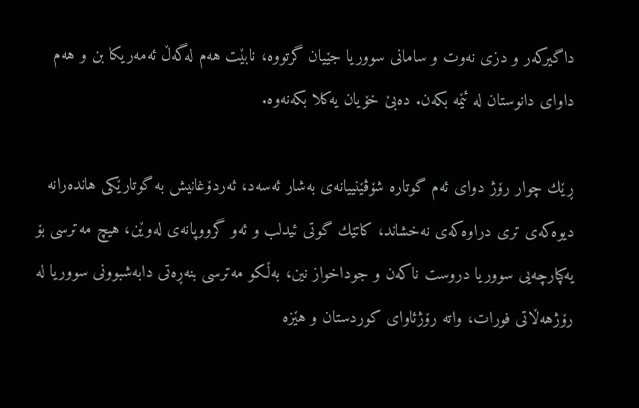داگیركه‌ر و دزی نه‌وت و سامانی سووریا جێیان گرتووه‌، نابێت هه‌م له‌گه‌ڵ ئه‌مه‌ریكا بن و هه‌م داوای دانوستان له‌ ئێمه‌ بكه‌ن. ده‌بێ خۆیان یه‌كلا بكه‌نه‌وه‌.

ڕێك چوار رۆژ دوای ئه‌م گوتاره‌ شۆڤێنییانه‌ی به‌شار ئه‌سه‌د، ئه‌ردۆغانیش به‌ گوتارێكی هانده‌رانه‌ دیوه‌كه‌ی تری دراوه‌كه‌ی نه‌خشاند، كاتێك گوتی ئیدلب و ئه‌و گرووپانه‌ی له‌وێن، هیچ مه‌ترسی بۆ یه‌كپارچه‌یی سووریا دروست ناكه‌ن و جوداخواز نین، به‌ڵكو مه‌ترسی بنه‌ڕه‌تی دابه‌شبوونی سووریا له‌ رۆژهه‌ڵاتی فورات، واته‌ رۆژئاوای كوردستان و هێزه‌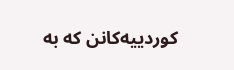كوردییه‌كانن كه‌ به‌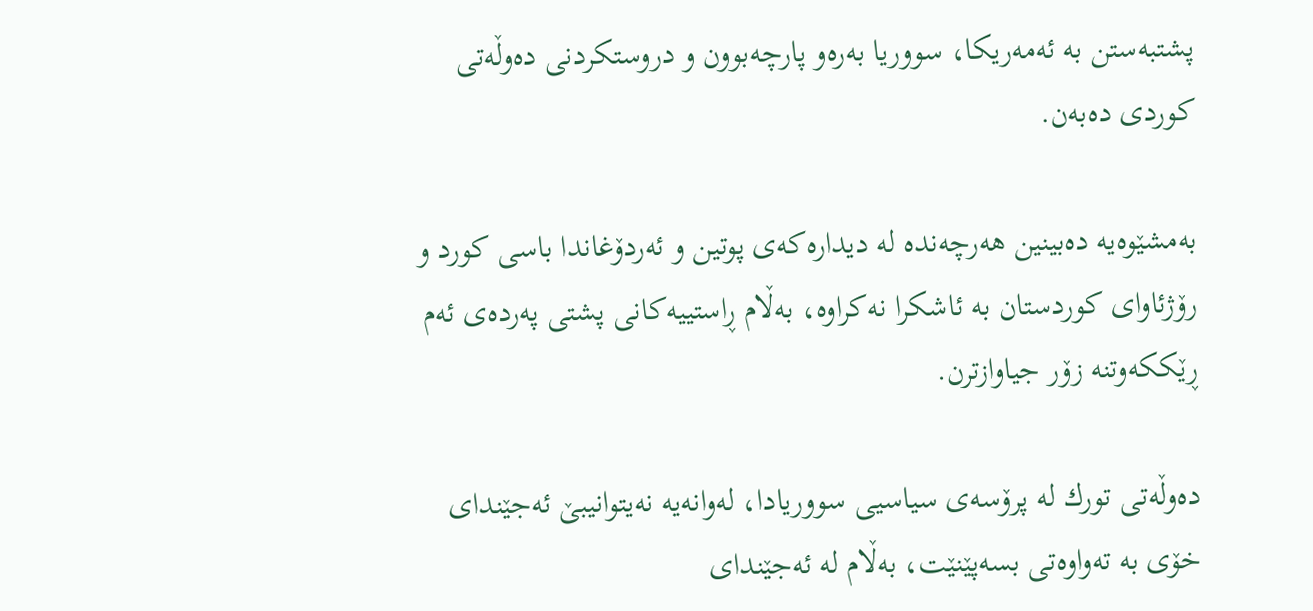پشتبه‌ستن به‌ ئه‌مه‌ریكا، سووریا به‌ره‌و پارچه‌بوون و دروستكردنی ده‌وڵه‌تی كوردی ده‌به‌ن.

به‌مشێوه‌یه‌ ده‌بینین هه‌رچه‌نده‌ له‌ دیداره‌كه‌ی پوتین و ئه‌ردۆغاندا باسی كورد و رۆژئاوای كوردستان به‌ ئاشكرا نه‌كراوه‌، به‌ڵام ڕاستییه‌كانی پشتی په‌رده‌ی ئه‌م ڕێككه‌وتنه‌ زۆر جیاوازترن.

ده‌وڵه‌تی تورك له‌ پرۆسه‌ی سیاسیی سووریادا، له‌وانه‌یه‌ نه‌یتوانیبێ ئه‌جێندای خۆی به‌ ته‌واوه‌تی بسه‌پێنێت، به‌ڵام له‌ ئه‌جێندای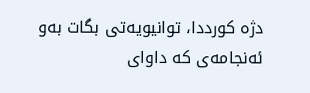دژه‌ كورددا، توانیویه‌تی بگات به‌و ئه‌نجامه‌ی كه‌ داوای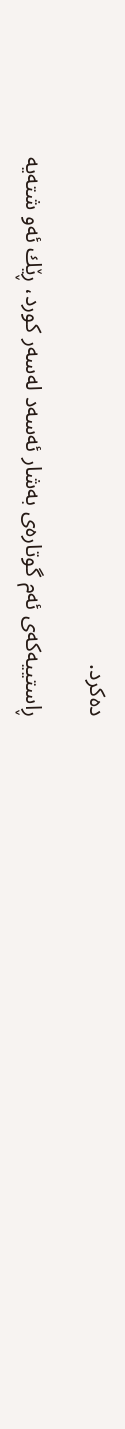ده‌كرد.

ڕاستییه‌كه‌ی ئه‌م گوتاره‌ی به‌شار ئه‌سه‌د له‌سه‌ر كورد، ڕێك ئه‌و شته‌یه‌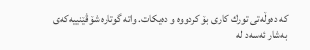كه‌ ده‌وڵه‌تی تورك كاری بۆ كردووه‌ و ده‌یكات. واته‌ گوتاره‌ شۆڤێنییه‌كه‌ی به‌شار ئه‌سه‌د له‌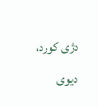دژی كورد، دیوی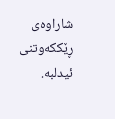شاراوه‌ی ڕێككه‌وتنی ئیدلبه‌.